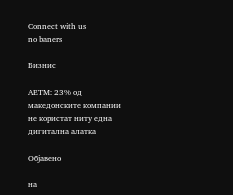Connect with us
no baners

Бизнис

АЕТМ: 23% од македонските компании не користат ниту една дигитална алатка

Објавено

на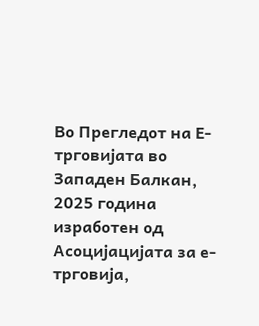Во Прегледот на Е-трговијата во Западен Балкан, 2025 година изработен од Асоцијацијата за е-трговија,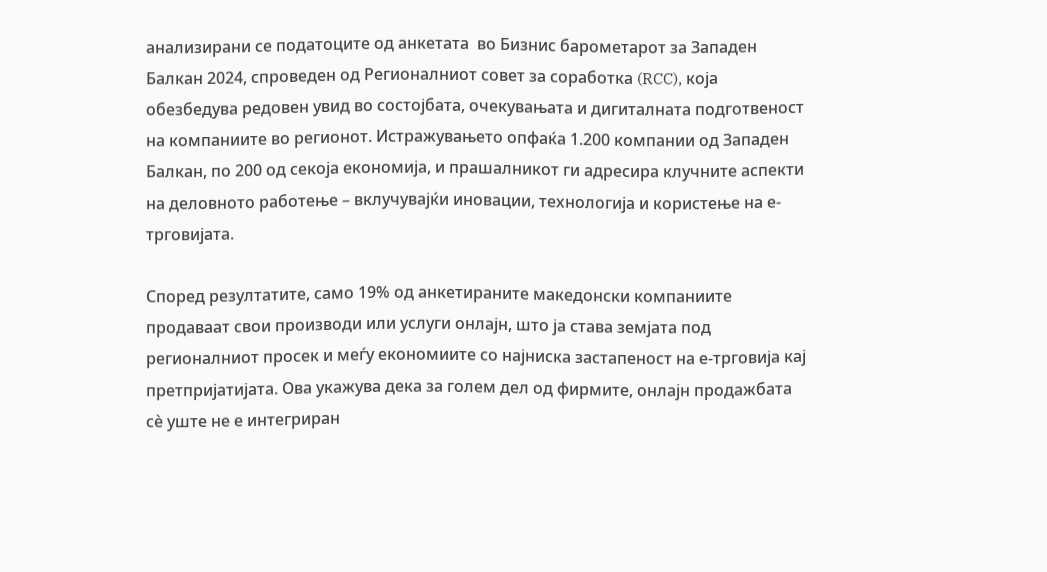анализирани се податоците од анкетата  во Бизнис барометарот за Западен Балкан 2024, спроведен од Регионалниот совет за соработка (RCC), која  обезбедува редовен увид во состојбата, очекувањата и дигиталната подготвеност на компаниите во регионот. Истражувањето опфаќа 1.200 компании од Западен Балкан, по 200 од секоја економија, и прашалникот ги адресира клучните аспекти на деловното работење – вклучувајќи иновации, технологија и користење на е-трговијата.

Според резултатите, само 19% од анкетираните македонски компаниите продаваат свои производи или услуги онлајн, што ја става земјата под регионалниот просек и меѓу економиите со најниска застапеност на е-трговија кај претпријатијата. Ова укажува дека за голем дел од фирмите, онлајн продажбата сè уште не е интегриран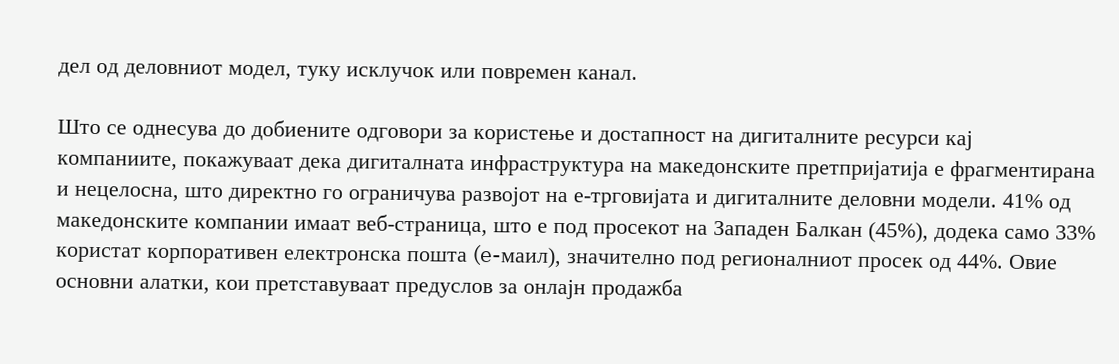дел од деловниот модел, туку исклучок или повремен канал.

Што се однесува до добиените одговори за користење и достапност на дигиталните ресурси кај компаниите, покажуваат дека дигиталната инфраструктура на македонските претпријатија е фрагментирана и нецелосна, што директно го ограничува развојот на е-трговијата и дигиталните деловни модели. 41% од македонските компании имаат веб-страница, што е под просекот на Западен Балкан (45%), додека само 33% користат корпоративен електронска пошта (e-маил), значително под регионалниот просек од 44%. Овие основни алатки, кои претставуваат предуслов за онлајн продажба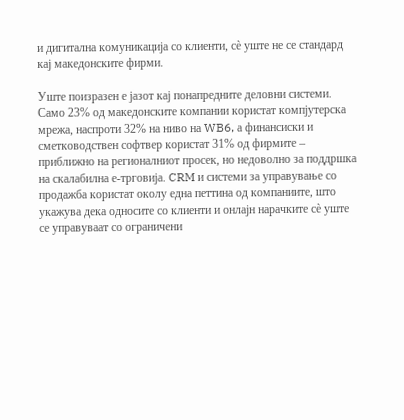и дигитална комуникација со клиенти, сè уште не се стандард кај македонските фирми.

Уште поизразен е јазот кај понапредните деловни системи. Само 23% од македонските компании користат компјутерска мрежа, наспроти 32% на ниво на WB6, а финансиски и сметководствен софтвер користат 31% од фирмите – приближно на регионалниот просек, но недоволно за поддршка на скалабилна е-трговија. CRM и системи за управување со продажба користат околу една петтина од компаниите, што укажува дека односите со клиенти и онлајн нарачките сè уште се управуваат со ограничени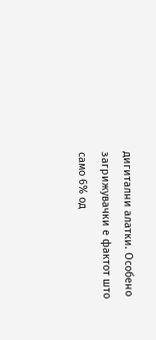дигитални алатки. Особено загрижувачки е фактот што само 6% од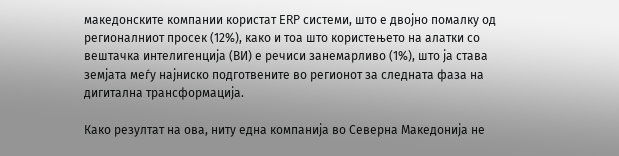македонските компании користат ERP системи, што е двојно помалку од регионалниот просек (12%), како и тоа што користењето на алатки со вештачка интелигенција (ВИ) е речиси занемарливо (1%), што ја става земјата меѓу најниско подготвените во регионот за следната фаза на дигитална трансформација.

Како резултат на ова, ниту една компанија во Северна Македонија не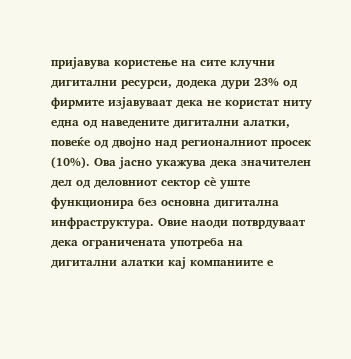пријавува користење на сите клучни дигитални ресурси, додека дури 23% од фирмите изјавуваат дека не користат ниту една од наведените дигитални алатки, повеќе од двојно над регионалниот просек (10%). Ова јасно укажува дека значителен дел од деловниот сектор сè уште функционира без основна дигитална инфраструктура. Овие наоди потврдуваат дека ограничената употреба на дигитални алатки кај компаниите е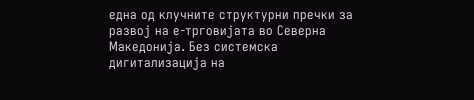една од клучните структурни пречки за развој на е-трговијата во Северна Македонија. Без системска дигитализација на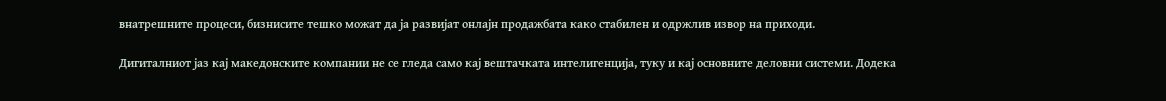внатрешните процеси, бизнисите тешко можат да ја развијат онлајн продажбата како стабилен и одржлив извор на приходи.

Дигиталниот јаз кај македонските компании не се гледа само кај вештачката интелигенција, туку и кај основните деловни системи. Додека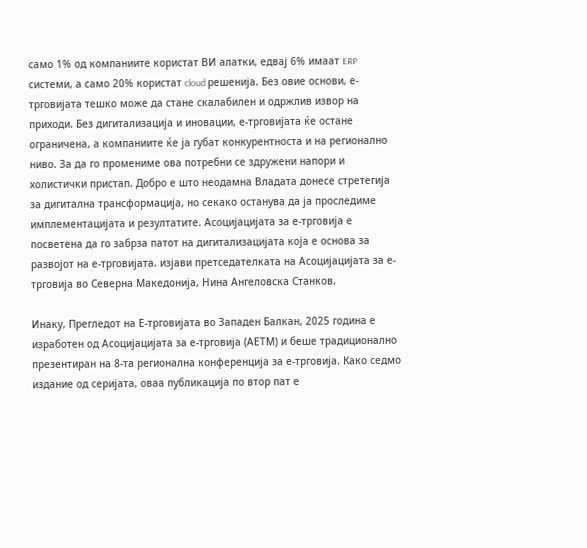само 1% од компаниите користат ВИ алатки, едвај 6% имаат ERP системи, а само 20% користат cloud решенија. Без овие основи, е-трговијата тешко може да стане скалабилен и одржлив извор на приходи. Без дигитализација и иновации, е-трговијата ќе остане ограничена, а компаниите ќе ја губат конкурентноста и на регионално ниво. За да го промениме ова потребни се здружени напори и холистички пристап. Добро е што неодамна Владата донесе стретегија за дигитална трансформација, но секако останува да ја проследиме имплементацијата и резултатите. Асоцијацијата за е-трговија е посветена да го забрза патот на дигитализацијата која е основа за развојот на е-трговијата. изјави претседателката на Асоцијацијата за е-трговија во Северна Македонија, Нина Ангеловска Станков.

Инаку, Прегледот на Е-трговијата во Западен Балкан, 2025 година е изработен од Асоцијацијата за е-трговија (АЕТМ) и беше традиционално презентиран на 8-та регионална конференција за е-трговија. Како седмо издание од серијата, оваа публикација по втор пат е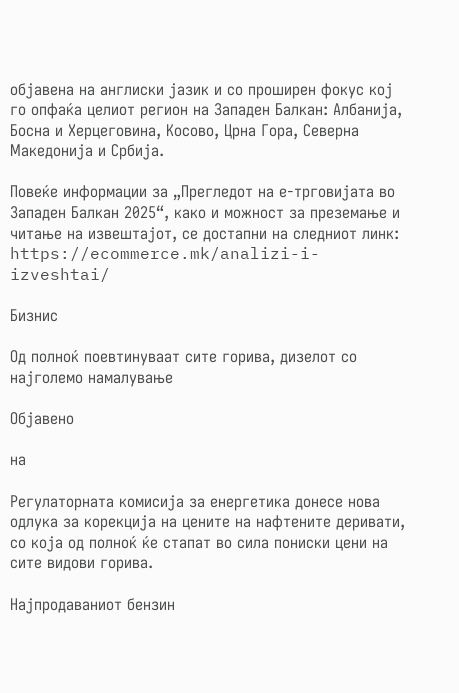објавена на англиски јазик и со проширен фокус кој го опфаќа целиот регион на Западен Балкан: Албанија, Босна и Херцеговина, Косово, Црна Гора, Северна Македонија и Србија.

Повеќе информации за „Прегледот на е-трговијата во Западен Балкан 2025“, како и можност за преземање и читање на извештајот, се достапни на следниот линк: https://ecommerce.mk/analizi-i-izveshtai/

Бизнис

Од полноќ поевтинуваат сите горива, дизелот со најголемо намалување

Објавено

на

Регулаторната комисија за енергетика донесе нова одлука за корекција на цените на нафтените деривати, со која од полноќ ќе стапат во сила пониски цени на сите видови горива.

Најпродаваниот бензин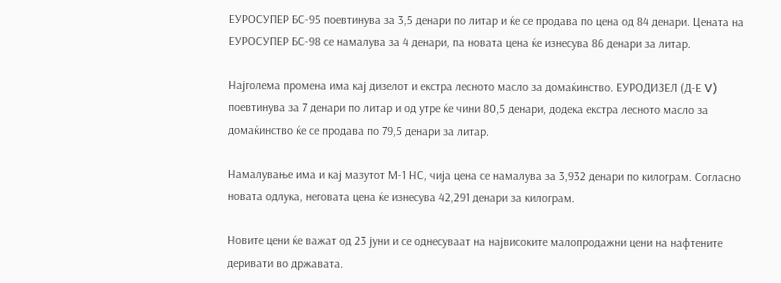ЕУРОСУПЕР БС-95 поевтинува за 3,5 денари по литар и ќе се продава по цена од 84 денари. Цената на ЕУРОСУПЕР БС-98 се намалува за 4 денари, па новата цена ќе изнесува 86 денари за литар.

Најголема промена има кај дизелот и екстра лесното масло за домаќинство. ЕУРОДИЗЕЛ (Д-Е V) поевтинува за 7 денари по литар и од утре ќе чини 80,5 денари, додека екстра лесното масло за домаќинство ќе се продава по 79,5 денари за литар.

Намалување има и кај мазутот М-1 НС, чија цена се намалува за 3,932 денари по килограм. Согласно новата одлука, неговата цена ќе изнесува 42,291 денари за килограм.

Новите цени ќе важат од 23 јуни и се однесуваат на највисоките малопродажни цени на нафтените деривати во државата.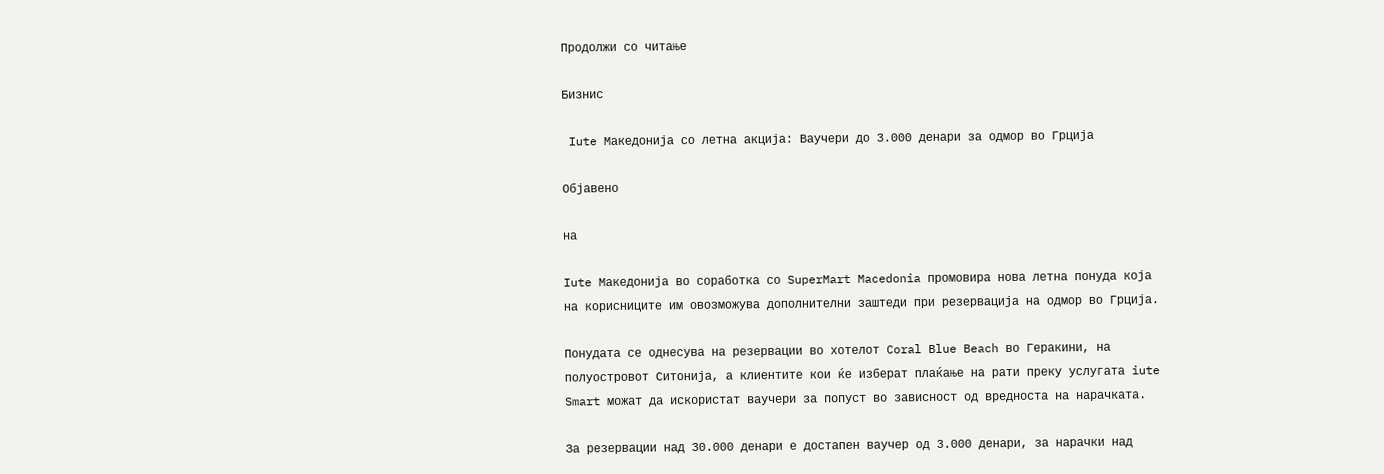Продолжи со читање

Бизнис

 Iute Македонија со летна акција: Ваучери до 3.000 денари за одмор во Грција

Објавено

на

Iute Македонија во соработка со SuperMart Macedonia промовира нова летна понуда која на корисниците им овозможува дополнителни заштеди при резервација на одмор во Грција.

Понудата се однесува на резервации во хотелот Coral Blue Beach во Геракини, на полуостровот Ситонија, а клиентите кои ќе изберат плаќање на рати преку услугата iute Smart можат да искористат ваучери за попуст во зависност од вредноста на нарачката.

За резервации над 30.000 денари е достапен ваучер од 3.000 денари, за нарачки над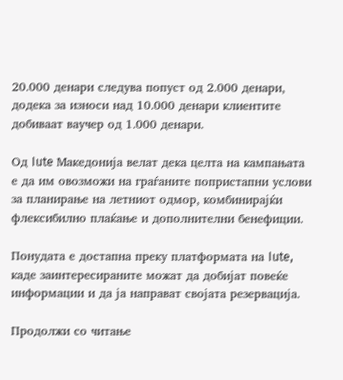20.000 денари следува попуст од 2.000 денари, додека за износи над 10.000 денари клиентите добиваат ваучер од 1.000 денари.

Од Iute Македонија велат дека целта на кампањата е да им овозможи на граѓаните попристапни услови за планирање на летниот одмор, комбинирајќи флексибилно плаќање и дополнителни бенефиции.

Понудата е достапна преку платформата на Iute, каде заинтересираните можат да добијат повеќе информации и да ја направат својата резервација.

Продолжи со читање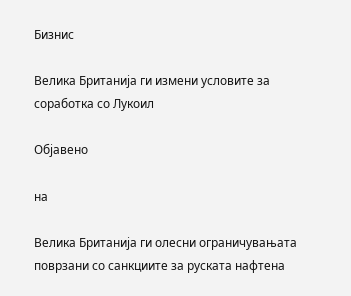Бизнис

Велика Британија ги измени условите за соработка со Лукоил

Објавено

на

Велика Британија ги олесни ограничувањата поврзани со санкциите за руската нафтена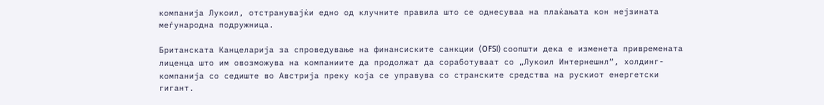компанија Лукоил, отстранувајќи едно од клучните правила што се однесуваа на плаќањата кон нејзината меѓународна подружница.

Британската Канцеларија за спроведување на финансиските санкции (OFSI) соопшти дека е изменета привремената лиценца што им овозможува на компаниите да продолжат да соработуваат со „Лукоил Интернешнл“, холдинг-компанија со седиште во Австрија преку која се управува со странските средства на рускиот енергетски гигант.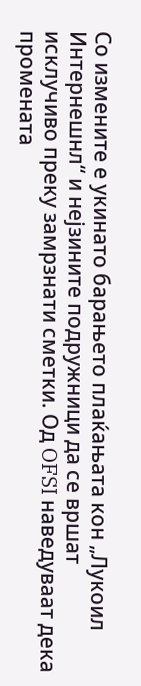Со измените е укинато барањето плаќањата кон „Лукоил Интернешнл“ и нејзините подружници да се вршат исклучиво преку замрзнати сметки. Од OFSI наведуваат дека промената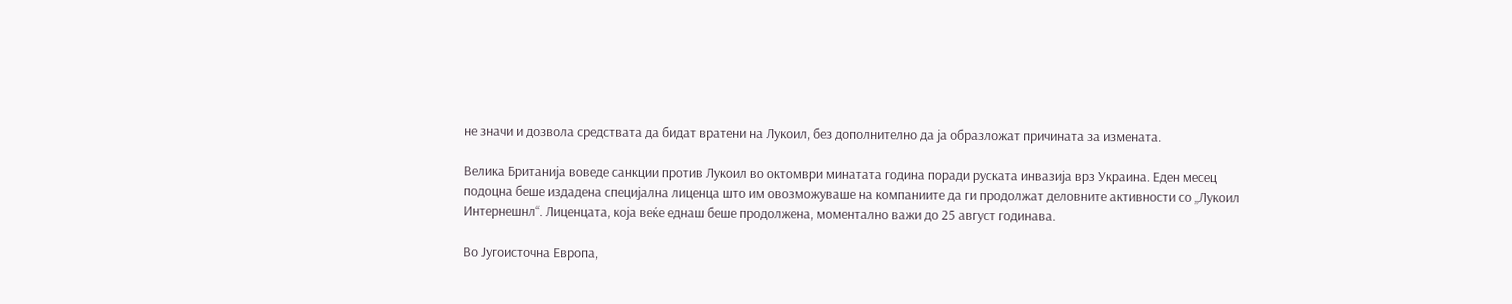не значи и дозвола средствата да бидат вратени на Лукоил, без дополнително да ја образложат причината за измената.

Велика Британија воведе санкции против Лукоил во октомври минатата година поради руската инвазија врз Украина. Еден месец подоцна беше издадена специјална лиценца што им овозможуваше на компаниите да ги продолжат деловните активности со „Лукоил Интернешнл“. Лиценцата, која веќе еднаш беше продолжена, моментално важи до 25 август годинава.

Во Југоисточна Европа,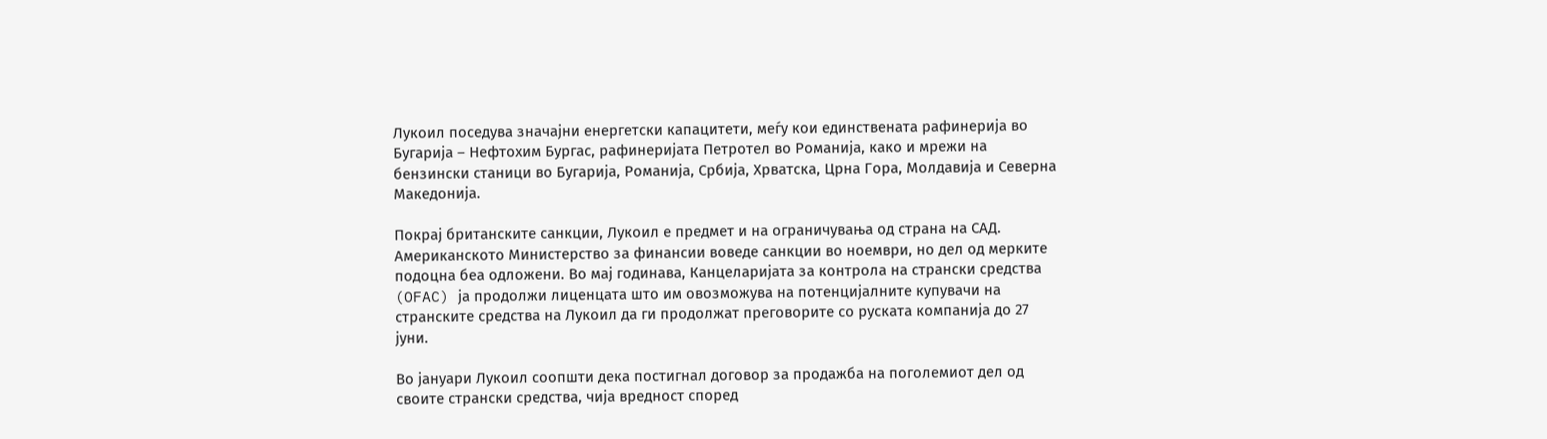Лукоил поседува значајни енергетски капацитети, меѓу кои единствената рафинерија во Бугарија – Нефтохим Бургас, рафинеријата Петротел во Романија, како и мрежи на бензински станици во Бугарија, Романија, Србија, Хрватска, Црна Гора, Молдавија и Северна Македонија.

Покрај британските санкции, Лукоил е предмет и на ограничувања од страна на САД. Американското Министерство за финансии воведе санкции во ноември, но дел од мерките подоцна беа одложени. Во мај годинава, Канцеларијата за контрола на странски средства (OFAC) ја продолжи лиценцата што им овозможува на потенцијалните купувачи на странските средства на Лукоил да ги продолжат преговорите со руската компанија до 27 јуни.

Во јануари Лукоил соопшти дека постигнал договор за продажба на поголемиот дел од своите странски средства, чија вредност според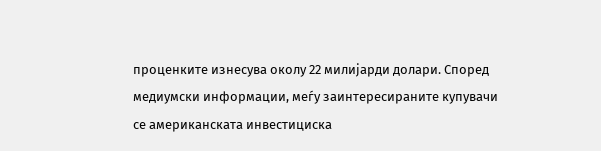проценките изнесува околу 22 милијарди долари. Според медиумски информации, меѓу заинтересираните купувачи се американската инвестициска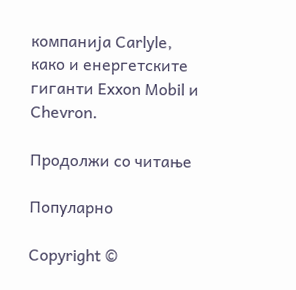компанија Carlyle, како и енергетските гиганти Exxon Mobil и Chevron.

Продолжи со читање

Популарно

Copyright ©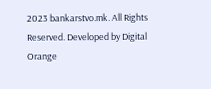2023 bankarstvo.mk. All Rights Reserved. Developed by Digital Orange